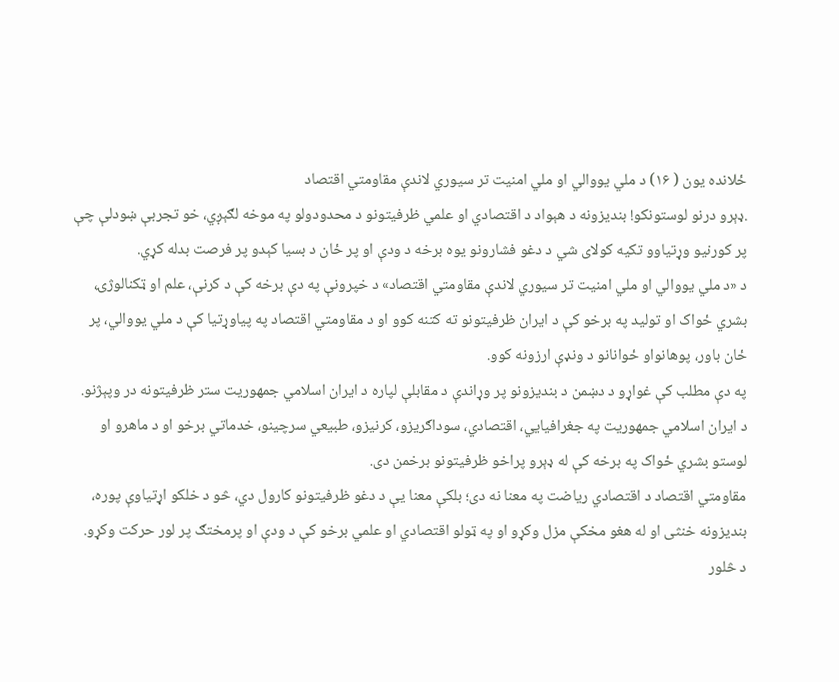ځلانده یون ( ۱۶) د ملي یووالي او ملي امنیت تر سیوري لاندې مقاومتي اقتصاد
.ډېرو درنو لوستونکو! بندیزونه د هېواد د اقتصادي او علمي ظرفیتونو د محدودولو په موخه لګېږي، خو تجربې ښودلې چې پر کورنیو وړتیاوو تکیه کولای شي د دغو فشارونو یوه برخه د ودې او پر ځان د بسیا کېدو پر فرصت بدله کړي.
د «د ملي یووالي او ملي امنیت تر سیوري لاندې مقاومتي اقتصاد» د خپرونې په دې برخه کې د کرنې، علم او ټکنالوژۍ، بشري ځواک او تولید په برخو کې د ایران ظرفیتونو ته کتنه کوو او د مقاومتي اقتصاد په پیاوړتیا کې د ملي یووالي، پر ځان باور، پوهانواو ځوانانو د ونډې ارزونه کوو.
په دې مطلب کې غواړو د دښمن د بندیزونو پر وړاندې د مقابلې لپاره د ایران اسلامي جمهوریت ستر ظرفیتونه در وپېژنو.
د ایران اسلامي جمهوریت په جغرافیایي، اقتصادي، سوداګریزو، کرنیزو، طبیعي سرچینو، خدماتي برخو او د ماهرو او لوستو بشري ځواک په برخه کې له ډېرو پراخو ظرفیتونو برخمن دی.
مقاومتي اقتصاد د اقتصادي ریاضت په معنا نه دی؛ بلکې معنا یې د دغو ظرفیتونو کارول دي، څو د خلکو اړتیاوې پوره، بندیزونه خنثی او له هغو مخکې مزل وکړو او په ټولو اقتصادي او علمي برخو کې د ودې او پرمختګ پر لور حرکت وکړو.
د څلور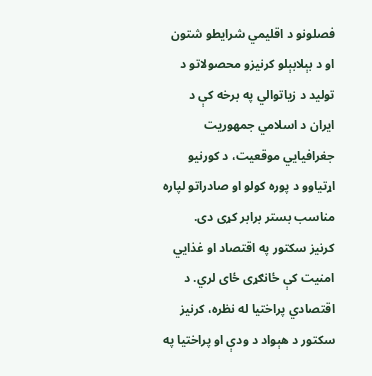فصلونو د اقلیمي شرایطو شتون او د بېلابېلو کرنیزو محصولاتو د تولید د زیاتوالي په برخه کې د ایران د اسلامي جمهوریت جغرافیایي موقعیت، د کورنیو اړتیاوو د پوره کولو او صادراتو لپاره مناسب بستر برابر کړی دی.
کرنیز سکتور په اقتصاد او غذایي امنیت کې ځانګړی ځای لري. د اقتصادي پراختیا له نظره، کرنیز سکتور د هېواد د ودې او پراختیا په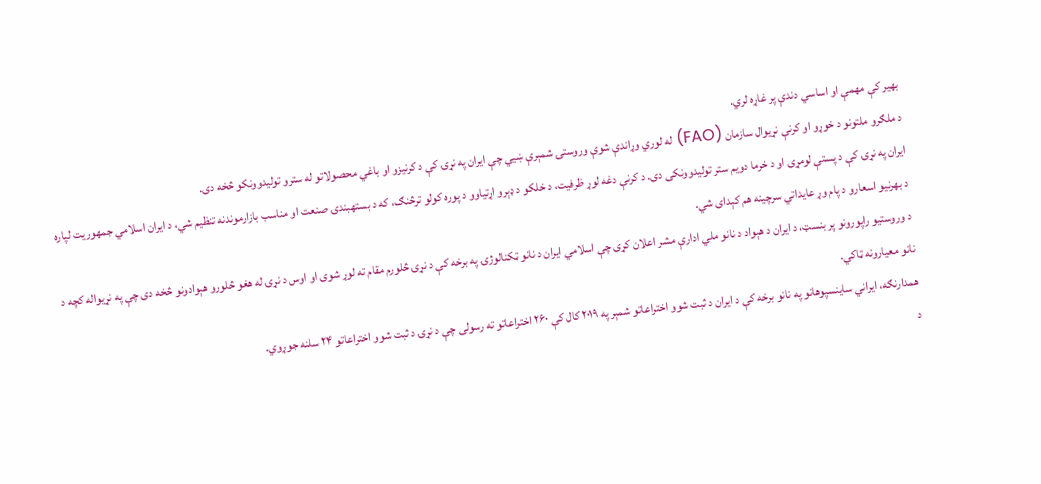بهیر کې مهمې او اساسي دندې پر غاړه لري.
د ملګرو ملتونو د خوړو او کرنې نړیوال سازمان (FAO) له لوري وړاندې شوې وروستۍ شمېرې ښيي چې ایران په نړۍ کې د کرنیزو او باغي محصولاتو له سترو تولیدوونکو څخه دی.
ایران په نړۍ کې د پستې لومړی او د خرما دویم ستر تولیدوونکی دی. د کرنې دغه لوړ ظرفیت، د خلکو د ډېرو اړتیاوو د پوره کولو ترڅنګ، که د بستهبندۍ صنعت او مناسب بازارموندنه تنظیم شي، د ایران اسلامي جمهوریت لپاره د بهرنیو اسعارو د پام وړ عایداتي سرچینه هم کېدای شي.
د وروستیو راپورونو پر بنسټ، د ایران د هېواد د نانو ملي ادارې مشر اعلان کړی چې اسلامي ایران د نانو ټکنالوژۍ په برخه کې د نړۍ څلورم مقام ته لوړ شوی او اوس د نړۍ له هغو څلورو هېوادونو څخه دی چې په نړیواله کچه د نانو معیارونه ټاکي.
همدارنګه، ایراني ساینسپوهانو په نانو برخه کې د ایران د ثبت شوو اختراعاتو شمېر په ۲۰۱۹ کال کې ۲۶۰ اختراعاتو ته رسولی چې د نړۍ د ثبت شوو اختراعاتو ۲۴ سلنه جوړوي.
د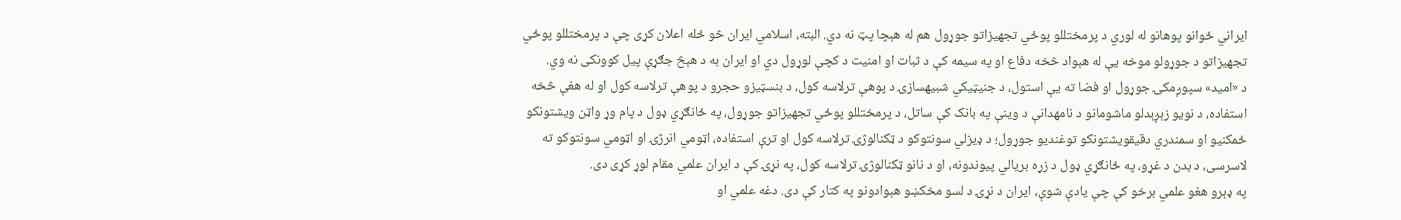ایراني ځوانو پوهانو له لوري د پرمختللو پوځي تجهیزاتو جوړول هم له هېچا پټ نه دي. البته، اسلامي ایران څو ځله اعلان کړی چې د پرمختللو پوځي تجهیزاتو د جوړولو موخه یې له هېواد څخه دفاع او په سیمه کې د ثبات او امنیت د کچې لوړول دي او ایران به د هېڅ جګړې پیل کوونکی نه وي.
د «امید» سپوږمکۍ جوړول او فضا ته یې استول، د جنیټیکي شبیهسازۍ د پوهې ترلاسه کول، د بنسټیزو حجرو د پوهې ترلاسه کول او له هغې څخه استفاده، د نویو زېږېدلو ماشومانو د نامهدانې د وینې په بانک کې ساتل، د پرمختللو پوځي تجهیزاتو جوړول، په ځانګړي ډول د پام وړ واټن ویشتونکو ځمکنیو او سمندري دقیقویشتونکو توغندیو جوړول؛ د ډیزلي سونتوکو د ټکنالوژۍ ترلاسه کول او ترې استفاده، اټومي انرژۍ او اټومي سونتوکو ته لاسرسی، د بدن د غړو، په ځانګړي ډول د زړه بریالي پیوندونه، او د نانو ټکنالوژۍ ترلاسه کول، په نړۍ کې د ایران علمي مقام لوړ کړی دی.
په ډېرو هغو علمي برخو کې چې یادې شوې، ایران د نړۍ د لسو مخکښو هېوادونو په کتار کې دی. دغه علمي او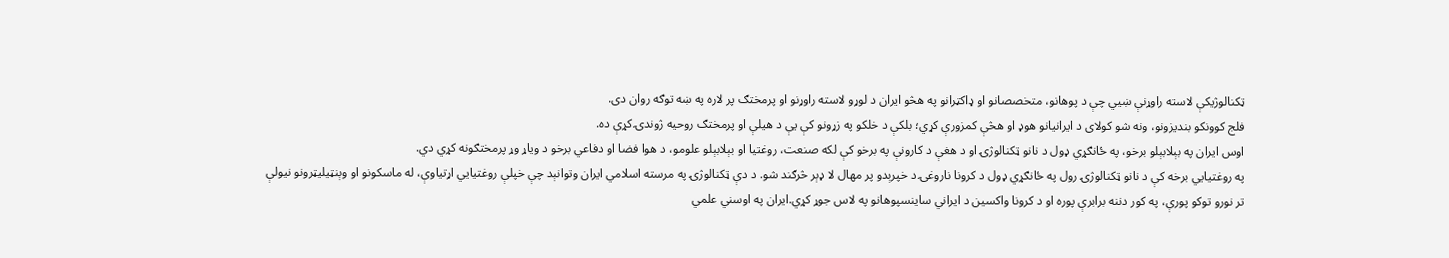ټکنالوژیکې لاسته راوړنې ښيي چې د پوهانو، متخصصانو او ډاکټرانو په هڅو ایران د لوړو لاسته راوړنو او پرمختګ پر لاره په ښه توګه روان دی.
فلج کوونکو بندیزونو، ونه شو کولای د ایرانیانو هوډ او هڅې کمزورې کړي؛ بلکې د خلکو په زړونو کې یې د هیلې او پرمختګ روحیه ژوندۍ کړې ده.
اوس ایران په بېلابېلو برخو، په ځانګړي ډول د نانو ټکنالوژۍ او د هغې د کارونې په برخو کې لکه صنعت، روغتیا او بېلابېلو علومو، د هوا فضا او دفاعي برخو د ویاړ وړ پرمختګونه کړي دي.
په روغتیايي برخه کې د نانو ټکنالوژۍ رول په ځانګړي ډول د کرونا ناروغۍ د خپرېدو پر مهال لا ډېر څرګند شو. د دې ټکنالوژۍ په مرسته اسلامي ایران وتوانېد چې خپلې روغتیايي اړتیاوې، له ماسکونو او وېنټیلیټرونو نیولې تر نورو توکو پورې، په کور دننه برابرې پوره او د کرونا واکسین د ایراني ساینسپوهانو په لاس جوړ کړي.ایران په اوسني علمي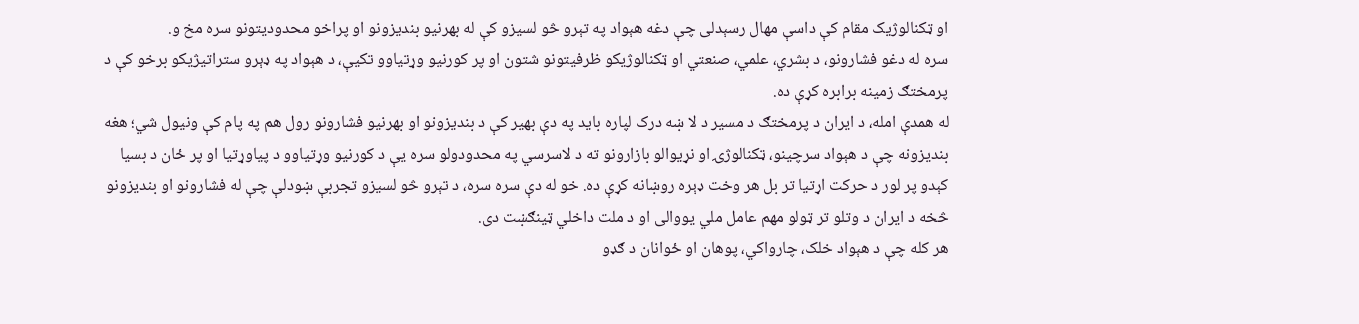او ټکنالوژیک مقام کې داسې مهال رسېدلی چې دغه هېواد په تېرو څو لسیزو کې له بهرنیو بندیزونو او پراخو محدودیتونو سره مخ و.
سره له دغو فشارونو، د بشري، علمي، صنعتي او ټکنالوژیکو ظرفیتونو شتون او پر کورنیو وړتیاوو تکیې، د هېواد په ډېرو ستراتیژیکو برخو کې د پرمختګ زمینه برابره کړې ده.
له همدې امله، د ایران د پرمختګ د مسیر د لا ښه درک لپاره باید په دې بهیر کې د بندیزونو او بهرنیو فشارونو رول هم په پام کې ونیول شي؛ هغه بندیزونه چې د هېواد سرچینو، ټکنالوژۍ او نړیوالو بازارونو ته د لاسرسي په محدودولو سره یې د کورنیو وړتیاوو د پیاوړتیا او پر ځان د بسیا کېدو پر لور د حرکت اړتیا تر بل هر وخت ډېره روښانه کړې ده. خو له دې سره سره، د تېرو څو لسیزو تجربې ښودلې چې له فشارونو او بندیزونو څخه د ایران د وتلو تر ټولو مهم عامل ملي یووالی او د ملت داخلي ټینګښت دی.
هر کله چې د هېواد خلک، چارواکي، پوهان او ځوانان د ګډو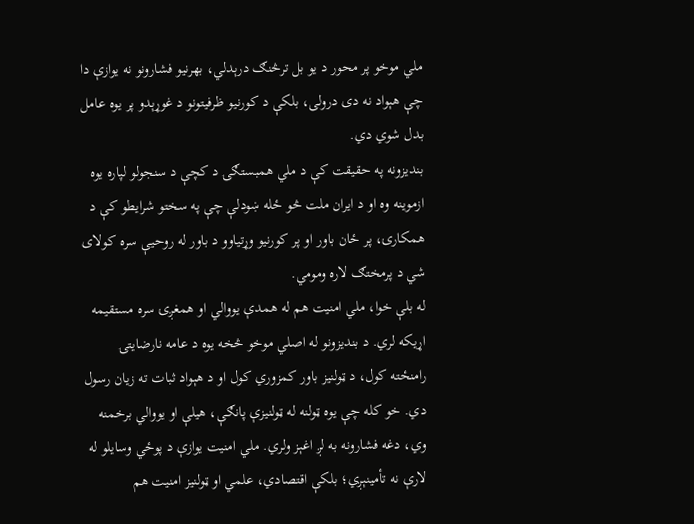ملي موخو پر محور د یو بل ترڅنګ درېدلي، بهرنیو فشارونو نه یوازې دا چې هېواد نه دی درولی، بلکې د کورنیو ظرفیتونو د غوړېدو پر یوه عامل بدل شوي دي.
بندیزونه په حقیقت کې د ملي همبستګۍ د کچې د سنجولو لپاره یوه ازموینه وه او د ایران ملت څو ځله ښودلې چې په سختو شرایطو کې د همکارۍ، پر ځان باور او پر کورنیو وړتیاوو د باور له روحیې سره کولای شي د پرمختګ لاره ومومي.
له بلې خوا، ملي امنیت هم له همدې یووالي او همغږۍ سره مستقیمه اړیکه لري. د بندیزونو له اصلي موخو څخه یوه د عامه نارضایتۍ رامنځته کول، د ټولنیز باور کمزوري کول او د هېواد ثبات ته زیان رسول دي. خو کله چې یوه ټولنه له ټولنیزې پانګې، هیلې او یووالي برخمنه وي، دغه فشارونه به لږ اغېز ولري. ملي امنیت یوازې د پوځي وسایلو له لارې نه تأمینېږي؛ بلکې اقتصادي، علمي او ټولنیز امنیت هم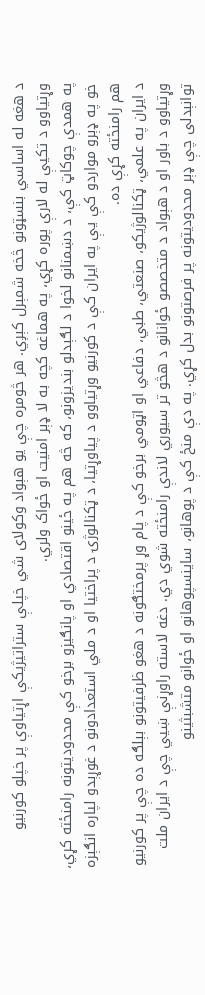د هغه له اساسي بنسټونو څخه شمېرل کېږي. هر څومره چې یو هېواد وکولای شي خپلې ستراتیژیکې اړتیاوې پر خپلو کورنیو وړتیاوو د تکیې له لارې پوره کړي، په هماغه کچه به لا ډېر امنیت او ځواک ولري.
په همدې چوکاټ کې، د دښمنانو لخوا د لګېدلو بندیزونو، که څه هم په ځینو اقتصادي او پانګیزو برخو کې محدودیتونه رامنځته کړي، خو په ډېرو مواردو کې یې په ایران کې د کورنیو وړتیاوو د پیاوړتیا، د ټکنالوژۍ د پراختیا او د ملي استعدادونو د غوړېدو لپاره انګېزه هم رامنځته کړې ده.
د ایران په علمي، ټکنالوژیکو، صنعتي، طبي، دفاعي او اټومي برخو کې د پام وړ پرمختګونه د هغو ظرفیتونو بېلګه ده چې پر کورنیو وړتیاوو د باور او د هېواد د متخصصو ځوانانو د هڅو تر سیوري لاندې رامنځته شوي دي. دغه لاسته راوړنې ښيي چې د ایران ملت توانېدلی چې ډېر محدودیتونه پر فرصتونو بدل کړي. په دې منځ کې د پوهانو، ساینسپوهانو او ځوانو متشبثینو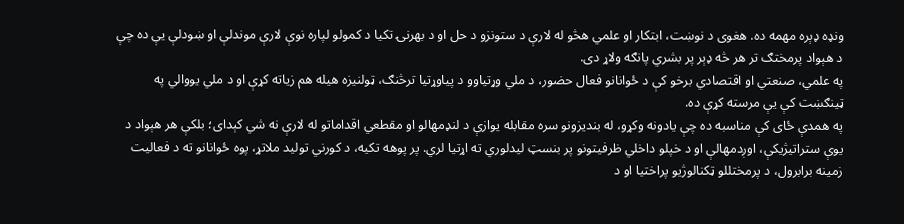ونډه ډېره مهمه ده. هغوی د نوښت، ابتکار او علمي هڅو له لارې د ستونزو د حل او د بهرنۍ تکیا د کمولو لپاره نوې لارې موندلې او ښودلې یې ده چې د هېواد پرمختګ تر هر څه ډېر پر بشري پانګه ولاړ دی.
په علمي، صنعتي او اقتصادي برخو کې د ځوانانو فعال حضور، د ملي وړتیاوو د پیاوړتیا ترڅنګ، ټولنیزه هیله هم زیاته کړې او د ملي یووالي په ټینګښت کې یې مرسته کړې ده.
په همدې ځای کې مناسبه ده چې یادونه وکړو، له بندیزونو سره مقابله یوازې د لنډمهالو او مقطعي اقداماتو له لارې نه شي کېدای؛ بلکې هر هېواد د یوې ستراتیژیکې، اوږدمهالې او د خپلو داخلي ظرفیتونو پر بنسټ لیدلوري ته اړتیا لري. پر پوهه تکیه، د کورني تولید ملاتړ، پوه ځوانانو ته د فعالیت زمینه برابرول، د پرمختللو ټکنالوژیو پراختیا او د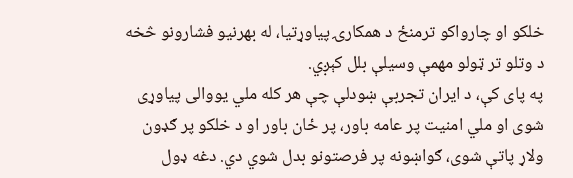خلکو او چارواکو ترمنځ د همکارۍ پیاوړتیا، له بهرنیو فشارونو څخه د وتلو تر ټولو مهمې وسیلې بلل کېږي.
په پای کې، د ایران تجربې ښودلې چې هر کله ملي یووالی پیاوړی شوی او ملي امنیت پر عامه باور، پر ځان باور او د خلکو پر ګډون ولاړ پاتې شوی، ګواښونه پر فرصتونو بدل شوي دي. دغه ډول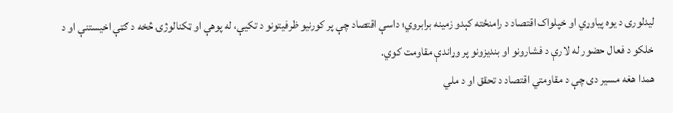لیدلوری د یوه پیاوړي او خپلواک اقتصاد د رامنځته کېدو زمینه برابروي؛ داسې اقتصاد چې پر کورنیو ظرفیتونو د تکیې، له پوهې او ټکنالوژۍ څخه د ګټې اخیستنې او د خلکو د فعال حضور له لارې د فشارونو او بندیزونو پر وړاندې مقاومت کوي.
همدا هغه مسیر دی چې د مقاومتي اقتصاد د تحقق او د ملي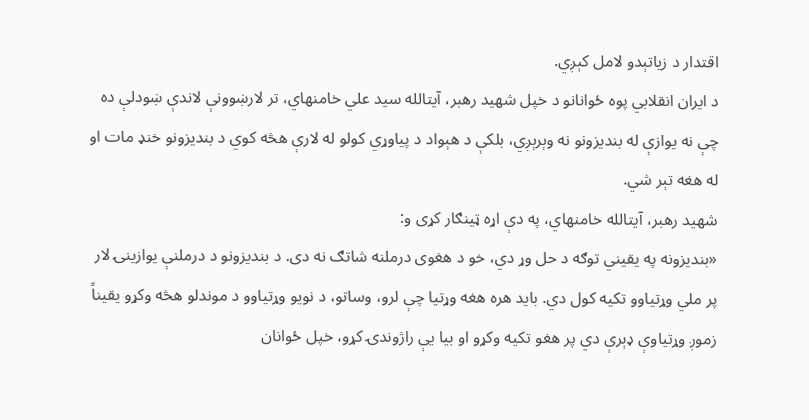اقتدار د زیاتېدو لامل کېږي.
د ایران انقلابي پوه ځوانانو د خپل شهید رهبر، آیتالله سید علي خامنهاي، تر لارښوونې لاندې ښودلې ده چې نه یوازې له بندیزونو نه وېرېږي، بلکې د هېواد د پیاوړي کولو له لارې هڅه کوي د بندیزونو خنډ مات او له هغه تېر شي.
شهید رهبر، آیتالله خامنهاي، په دې اړه ټینګار کړی و:
«بندیزونه په یقیني توګه د حل وړ دي، خو د هغوی درملنه شاتګ نه دی. د بندیزونو د درملنې یوازینۍ لار پر ملي وړتیاوو تکیه کول دي. باید هره هغه وړتیا چې لرو، وساتو، د نویو وړتیاوو د موندلو هڅه وکړو یقیناً زموږ وړتیاوې ډېرې دي پر هغو تکیه وکړو او بیا یې راژوندۍ کړو، خپل ځوانان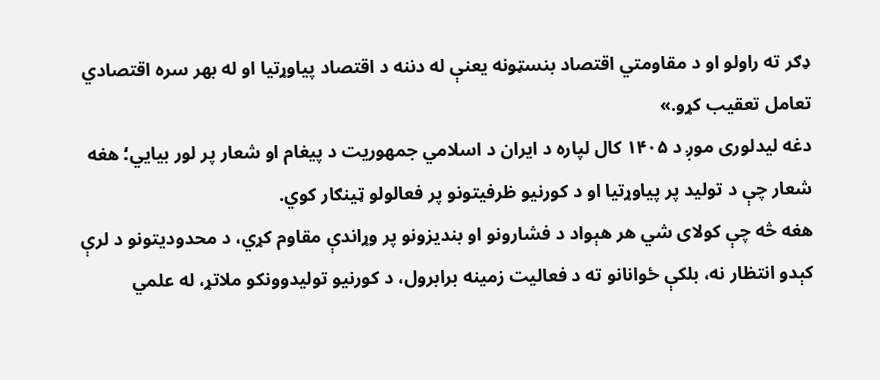ډګر ته راولو او د مقاومتي اقتصاد بنسټونه یعنې له دننه د اقتصاد پیاوړتیا او له بهر سره اقتصادي تعامل تعقیب کړو.»
دغه لیدلوری موږ د ۱۴۰۵ کال لپاره د ایران د اسلامي جمهوریت د پیغام او شعار پر لور بیایي؛ هغه شعار چې د تولید پر پیاوړتیا او د کورنیو ظرفیتونو پر فعالولو ټینګار کوي.
هغه څه چې کولای شي هر هېواد د فشارونو او بندیزونو پر وړاندې مقاوم کړي، د محدودیتونو د لرې کېدو انتظار نه، بلکې ځوانانو ته د فعالیت زمینه برابرول، د کورنیو تولیدوونکو ملاتړ، له علمي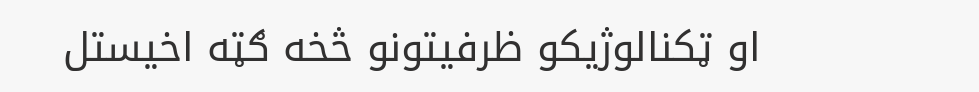او ټکنالوژیکو ظرفیتونو څخه ګټه اخیستل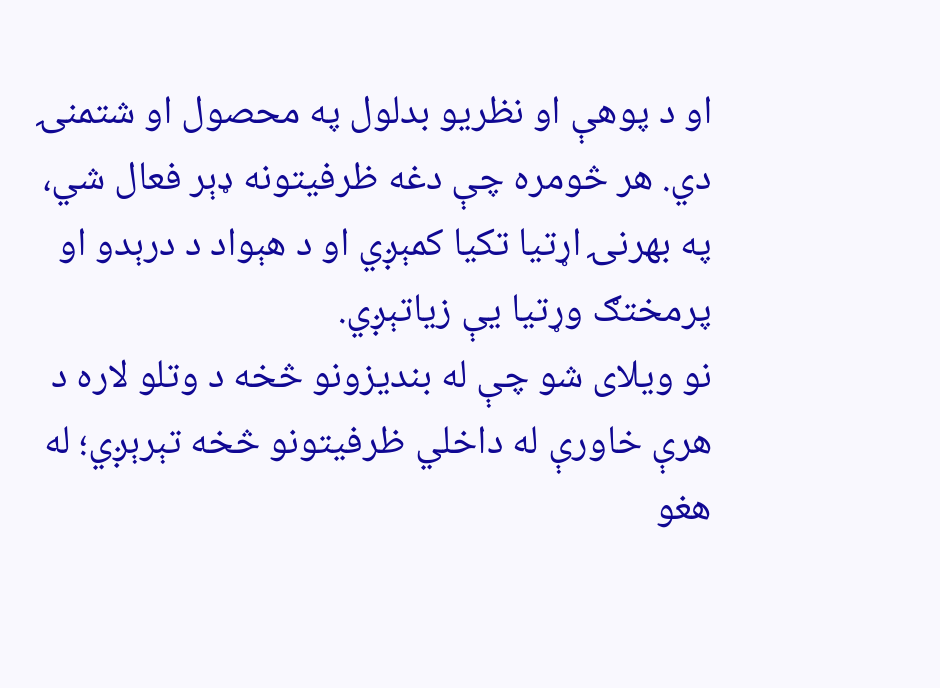او د پوهې او نظریو بدلول په محصول او شتمنۍ دي. هر څومره چې دغه ظرفیتونه ډېر فعال شي، په بهرنۍ اړتیا تکیا کمېږي او د هېواد د درېدو او پرمختګ وړتیا یې زیاتېږي.
نو ویلای شو چې له بندیزونو څخه د وتلو لاره د هرې خاورې له داخلي ظرفیتونو څخه تېرېږي؛ له هغو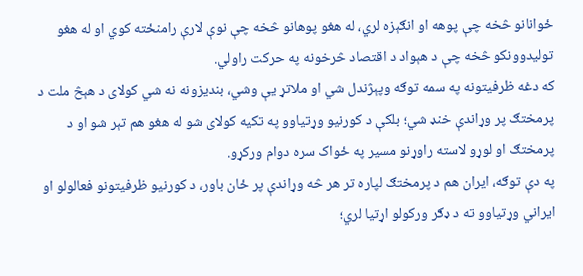ځوانانو څخه چې پوهه او انګېزه لري، له هغو پوهانو څخه چې نوې لارې رامنځته کوي او له هغو تولیدوونکو څخه چې د هېواد د اقتصاد څرخونه په حرکت راولي.
که دغه ظرفیتونه په سمه توګه وپېژندل شي او ملاتړ یې وشي، بندیزونه نه شي کولای د هېڅ ملت د پرمختګ پر وړاندې خنډ شي؛ بلکې د کورنیو وړتیاوو په تکیه کولای شو له هغو هم تېر شو او د پرمختګ او لوړو لاسته راوړنو مسیر په ځواک سره دوام ورکړو.
په دې توګه، ایران هم د پرمختګ لپاره تر هر څه وړاندې پر ځان باور، د کورنیو ظرفیتونو فعالولو او ایراني وړتیاوو ته د ډګر ورکولو اړتیا لري؛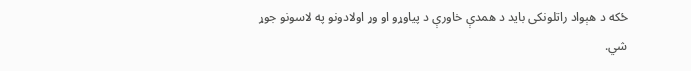ځکه د هېواد راتلونکی باید د همدې خاورې د پیاوړو او وړ اولادونو په لاسونو جوړ شي.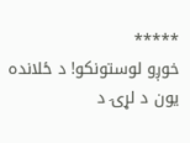*****
خوږو لوستونکو! د ځلانده یون د لړۍ د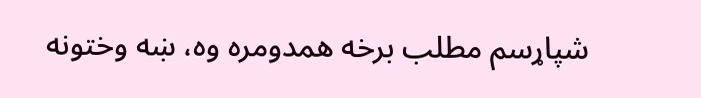شپاړسم مطلب برخه همدومره وه، ښه وختونه